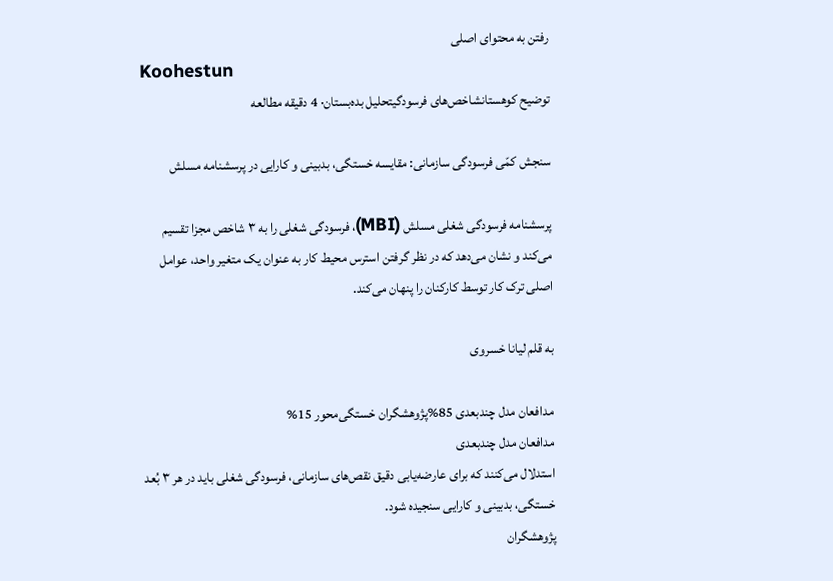رفتن به محتوای اصلی
Koohestun
توضیح کوهستانشاخص‌های فرسودگیتحلیل بده‌بستان· 4 دقیقه مطالعه

سنجش کمّی فرسودگی سازمانی: مقایسه خستگی، بدبینی و کارایی در پرسشنامه مسلش

پرسشنامه فرسودگی شغلی مسلش (MBI)، فرسودگی شغلی را به ۳ شاخص مجزا تقسیم می‌کند و نشان می‌دهد که در نظر گرفتن استرس محیط کار به عنوان یک متغیر واحد، عوامل اصلی ترک کار توسط کارکنان را پنهان می‌کند.

به قلم لیانا خسروی

مدافعان مدل چندبعدی 85%پژوهشگران خستگی‌محور 15%
مدافعان مدل چندبعدی
استدلال می‌کنند که برای عارضه‌یابی دقیق نقص‌های سازمانی، فرسودگی شغلی باید در هر ۳ بُعد خستگی، بدبینی و کارایی سنجیده شود.
پژوهشگران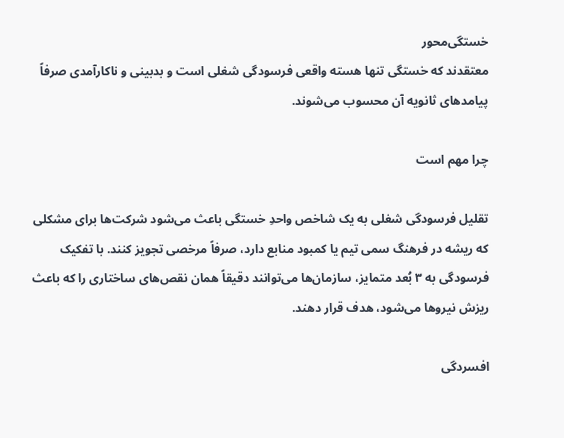خستگی‌محور
معتقدند که خستگی تنها هسته واقعی فرسودگی شغلی است و بدبینی و ناکارآمدی صرفاً پیامدهای ثانویه آن محسوب می‌شوند.

چرا مهم است

تقلیل فرسودگی شغلی به یک شاخص واحدِ خستگی باعث می‌شود شرکت‌ها برای مشکلی که ریشه در فرهنگ سمی تیم یا کمبود منابع دارد، صرفاً مرخصی تجویز کنند. با تفکیک فرسودگی به ۳ بُعد متمایز، سازمان‌ها می‌توانند دقیقاً همان نقص‌های ساختاری را که باعث ریزش نیروها می‌شود، هدف قرار دهند.

افسردگی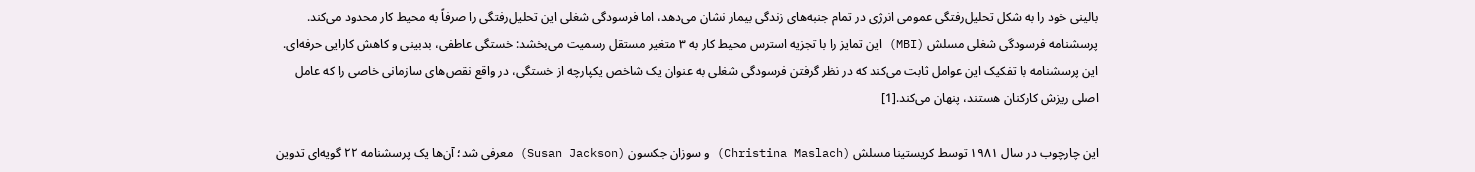بالینی خود را به شکل تحلیل‌رفتگی عمومی انرژی در تمام جنبه‌های زندگی بیمار نشان می‌دهد، اما فرسودگی شغلی این تحلیل‌رفتگی را صرفاً به محیط کار محدود می‌کند. پرسشنامه فرسودگی شغلی مسلش (MBI) این تمایز را با تجزیه استرس محیط کار به ۳ متغیر مستقل رسمیت می‌بخشد: خستگی عاطفی، بدبینی و کاهش کارایی حرفه‌ای. این پرسشنامه با تفکیک این عوامل ثابت می‌کند که در نظر گرفتن فرسودگی شغلی به عنوان یک شاخص یکپارچه از خستگی، در واقع نقص‌های سازمانی خاصی را که عامل اصلی ریزش کارکنان هستند، پنهان می‌کند.[1]

این چارچوب در سال ۱۹۸۱ توسط کریستینا مسلش (Christina Maslach) و سوزان جکسون (Susan Jackson) معرفی شد؛ آن‌ها یک پرسشنامه ۲۲ گویه‌ای تدوین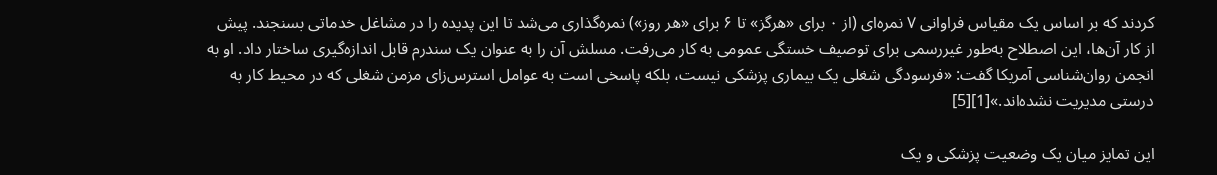کردند که بر اساس یک مقیاس فراوانی ۷ نمره‌ای (از ۰ برای «هرگز» تا ۶ برای «هر روز») نمره‌گذاری می‌شد تا این پدیده را در مشاغل خدماتی بسنجند. پیش از کار آن‌ها، این اصطلاح به‌طور غیررسمی برای توصیف خستگی عمومی به کار می‌رفت. مسلش آن را به عنوان یک سندرم قابل اندازه‌گیری ساختار داد. او به انجمن روان‌شناسی آمریکا گفت: «فرسودگی شغلی یک بیماری پزشکی نیست، بلکه پاسخی است به عوامل استرس‌زای مزمن شغلی که در محیط کار به درستی مدیریت نشده‌اند.»[1][5]

این تمایز میان یک وضعیت پزشکی و یک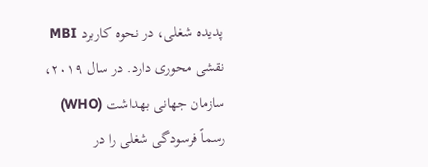پدیده شغلی، در نحوه کاربرد MBI نقشی محوری دارد. در سال ۲۰۱۹، سازمان جهانی بهداشت (WHO) رسماً فرسودگی شغلی را در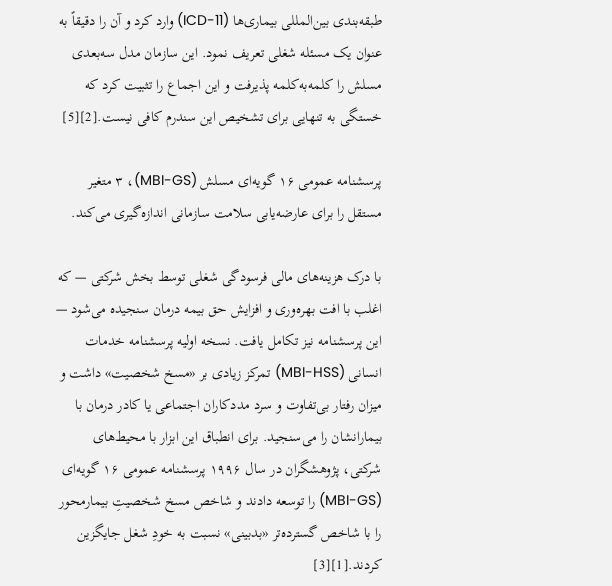طبقه‌بندی بین‌المللی بیماری‌ها (ICD-11) وارد کرد و آن را دقیقاً به عنوان یک مسئله شغلی تعریف نمود. این سازمان مدل سه‌بعدی مسلش را کلمه‌به‌کلمه پذیرفت و این اجماع را تثبیت کرد که خستگی به تنهایی برای تشخیص این سندرم کافی نیست.[2][5]

پرسشنامه عمومی ۱۶ گویه‌ای مسلش (MBI-GS)، ۳ متغیر مستقل را برای عارضه‌یابی سلامت سازمانی اندازه‌گیری می‌کند.

با درک هزینه‌های مالی فرسودگی شغلی توسط بخش شرکتی — که اغلب با افت بهره‌وری و افزایش حق بیمه درمان سنجیده می‌شود — این پرسشنامه نیز تکامل یافت. نسخه اولیه پرسشنامه خدمات انسانی (MBI-HSS) تمرکز زیادی بر «مسخ شخصیت» داشت و میزان رفتار بی‌تفاوت و سرد مددکاران اجتماعی یا کادر درمان با بیمارانشان را می‌سنجید. برای انطباق این ابزار با محیط‌های شرکتی، پژوهشگران در سال ۱۹۹۶ پرسشنامه عمومی ۱۶ گویه‌ای (MBI-GS) را توسعه دادند و شاخص مسخ شخصیتِ بیمارمحور را با شاخص گسترده‌تر «بدبینی» نسبت به خودِ شغل جایگزین کردند.[1][3]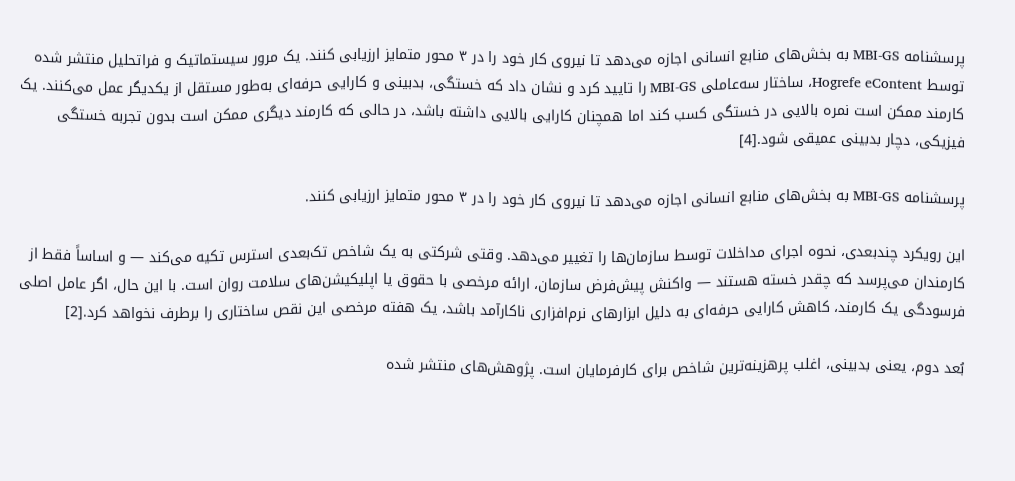پرسشنامه MBI-GS به بخش‌های منابع انسانی اجازه می‌دهد تا نیروی کار خود را در ۳ محور متمایز ارزیابی کنند. یک مرور سیستماتیک و فراتحلیل منتشر شده توسط Hogrefe eContent، ساختار سه‌عاملی MBI-GS را تایید کرد و نشان داد که خستگی، بدبینی و کارایی حرفه‌ای به‌طور مستقل از یکدیگر عمل می‌کنند. یک کارمند ممکن است نمره بالایی در خستگی کسب کند اما همچنان کارایی بالایی داشته باشد، در حالی که کارمند دیگری ممکن است بدون تجربه خستگی فیزیکی، دچار بدبینی عمیقی شود.[4]

پرسشنامه MBI-GS به بخش‌های منابع انسانی اجازه می‌دهد تا نیروی کار خود را در ۳ محور متمایز ارزیابی کنند.

این رویکرد چندبعدی، نحوه اجرای مداخلات توسط سازمان‌ها را تغییر می‌دهد. وقتی شرکتی به یک شاخص تک‌بعدی استرس تکیه می‌کند — و اساساً فقط از کارمندان می‌پرسد که چقدر خسته هستند — واکنش پیش‌فرض سازمان، ارائه مرخصی با حقوق یا اپلیکیشن‌های سلامت روان است. با این حال، اگر عامل اصلی فرسودگی یک کارمند، کاهش کارایی حرفه‌ای به دلیل ابزارهای نرم‌افزاری ناکارآمد باشد، یک هفته مرخصی این نقص ساختاری را برطرف نخواهد کرد.[2]

بُعد دوم، یعنی بدبینی، اغلب پرهزینه‌ترین شاخص برای کارفرمایان است. پژوهش‌های منتشر شده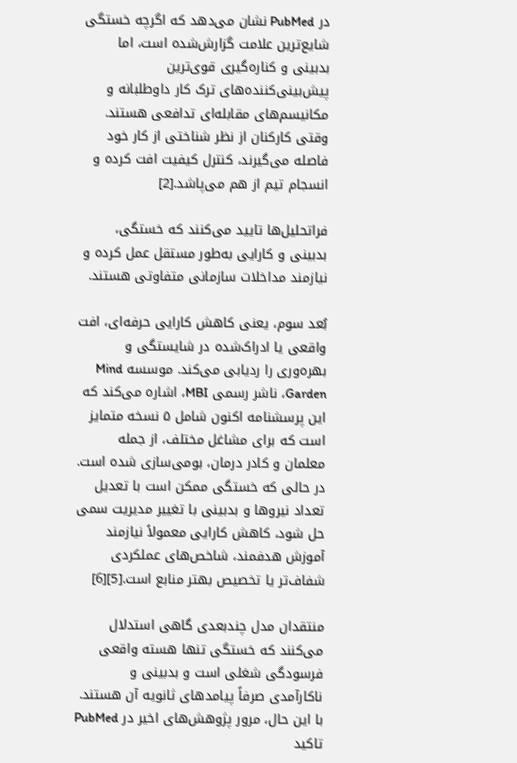در PubMed نشان می‌دهد که اگرچه خستگی شایع‌ترین علامت گزارش‌شده است، اما بدبینی و کناره‌گیری قوی‌ترین پیش‌بینی‌کننده‌های ترک کار داوطلبانه و مکانیسم‌های مقابله‌ای تدافعی هستند. وقتی کارکنان از نظر شناختی از کار خود فاصله می‌گیرند، کنترل کیفیت افت کرده و انسجام تیم از هم می‌پاشد.[2]

فراتحلیل‌ها تایید می‌کنند که خستگی، بدبینی و کارایی به‌طور مستقل عمل کرده و نیازمند مداخلات سازمانی متفاوتی هستند.

بُعد سوم، یعنی کاهش کارایی حرفه‌ای، افت واقعی یا ادراک‌شده در شایستگی و بهره‌وری را ردیابی می‌کند. موسسه Mind Garden، ناشر رسمی MBI، اشاره می‌کند که این پرسشنامه اکنون شامل ۵ نسخه متمایز است که برای مشاغل مختلف، از جمله معلمان و کادر درمان، بومی‌سازی شده است. در حالی که خستگی ممکن است با تعدیل تعداد نیروها و بدبینی با تغییر مدیریت سمی حل شود، کاهش کارایی معمولاً نیازمند آموزش هدفمند، شاخص‌های عملکردی شفاف‌تر یا تخصیص بهتر منابع است.[5][6]

منتقدان مدل چندبعدی گاهی استدلال می‌کنند که خستگی تنها هسته واقعی فرسودگی شغلی است و بدبینی و ناکارآمدی صرفاً پیامدهای ثانویه آن هستند. با این حال، مرور پژوهش‌های اخیر در PubMed تاکید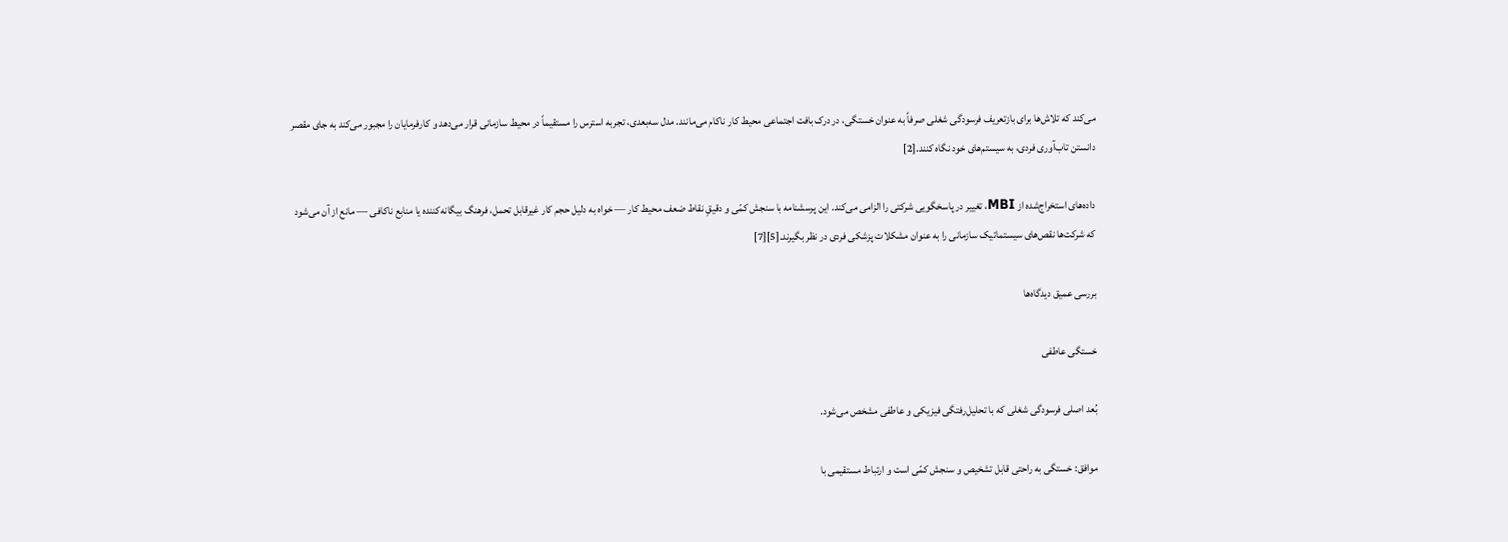می‌کند که تلاش‌ها برای بازتعریف فرسودگی شغلی صرفاً به عنوان خستگی، در درک بافت اجتماعی محیط کار ناکام می‌مانند. مدل سه‌بعدی، تجربه استرس را مستقیماً در محیط سازمانی قرار می‌دهد و کارفرمایان را مجبور می‌کند به جای مقصر دانستن تاب‌آوری فردی، به سیستم‌های خود نگاه کنند.[2]

داده‌های استخراج‌شده از MBI، تغییر در پاسخگویی شرکتی را الزامی می‌کند. این پرسشنامه با سنجش کمّی و دقیقِ نقاط ضعف محیط کار — خواه به دلیل حجم کار غیرقابل تحمل، فرهنگ بیگانه‌کننده یا منابع ناکافی — مانع از آن می‌شود که شرکت‌ها نقص‌های سیستماتیک سازمانی را به عنوان مشکلات پزشکی فردی در نظر بگیرند.[5][7]

بررسی عمیق دیدگاه‌ها

خستگی عاطفی

بُعد اصلی فرسودگی شغلی که با تحلیل‌رفتگی فیزیکی و عاطفی مشخص می‌شود.

موافق: خستگی به راحتی قابل تشخیص و سنجش کمّی است و ارتباط مستقیمی با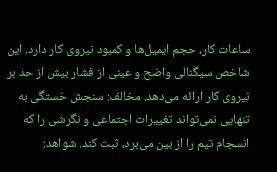ساعات کار، حجم ایمیل‌ها و کمبود نیروی کار دارد. این شاخص سیگنالی واضح و عینی از فشار بیش از حد بر نیروی کار ارائه می‌دهد. مخالف: سنجش خستگی به تنهایی نمی‌تواند تغییرات اجتماعی و نگرشی را که انسجام تیم را از بین می‌برد، ثبت کند. شواهد: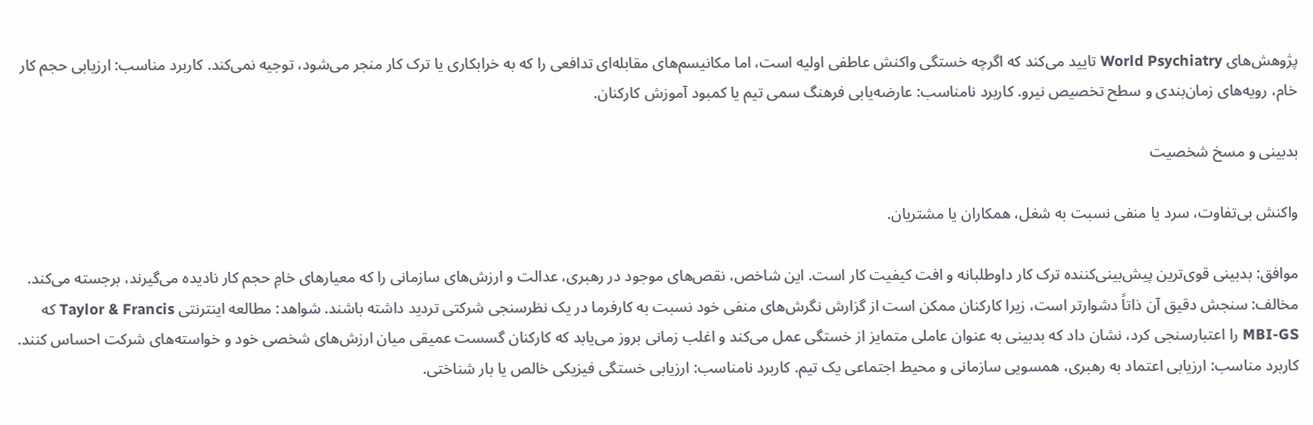پژوهش‌های World Psychiatry تایید می‌کند که اگرچه خستگی واکنش عاطفی اولیه است، اما مکانیسم‌های مقابله‌ای تدافعی را که به خرابکاری یا ترک کار منجر می‌شود، توجیه نمی‌کند. کاربرد مناسب: ارزیابی حجم کار خام، رویه‌های زمان‌بندی و سطح تخصیص نیرو. کاربرد نامناسب: عارضه‌یابی فرهنگ سمی تیم یا کمبود آموزش کارکنان.

بدبینی و مسخ شخصیت

واکنش بی‌تفاوت، سرد یا منفی نسبت به شغل، همکاران یا مشتریان.

موافق: بدبینی قوی‌ترین پیش‌بینی‌کننده ترک کار داوطلبانه و افت کیفیت کار است. این شاخص، نقص‌های موجود در رهبری، عدالت و ارزش‌های سازمانی را که معیارهای خامِ حجم کار نادیده می‌گیرند، برجسته می‌کند. مخالف: سنجش دقیق آن ذاتاً دشوارتر است، زیرا کارکنان ممکن است از گزارش نگرش‌های منفی خود نسبت به کارفرما در یک نظرسنجی شرکتی تردید داشته باشند. شواهد: مطالعه اینترنتی Taylor & Francis که MBI-GS را اعتبارسنجی کرد، نشان داد که بدبینی به عنوان عاملی متمایز از خستگی عمل می‌کند و اغلب زمانی بروز می‌یابد که کارکنان گسست عمیقی میان ارزش‌های شخصی خود و خواسته‌های شرکت احساس کنند. کاربرد مناسب: ارزیابی اعتماد به رهبری، همسویی سازمانی و محیط اجتماعی یک تیم. کاربرد نامناسب: ارزیابی خستگی فیزیکی خالص یا بار شناختی.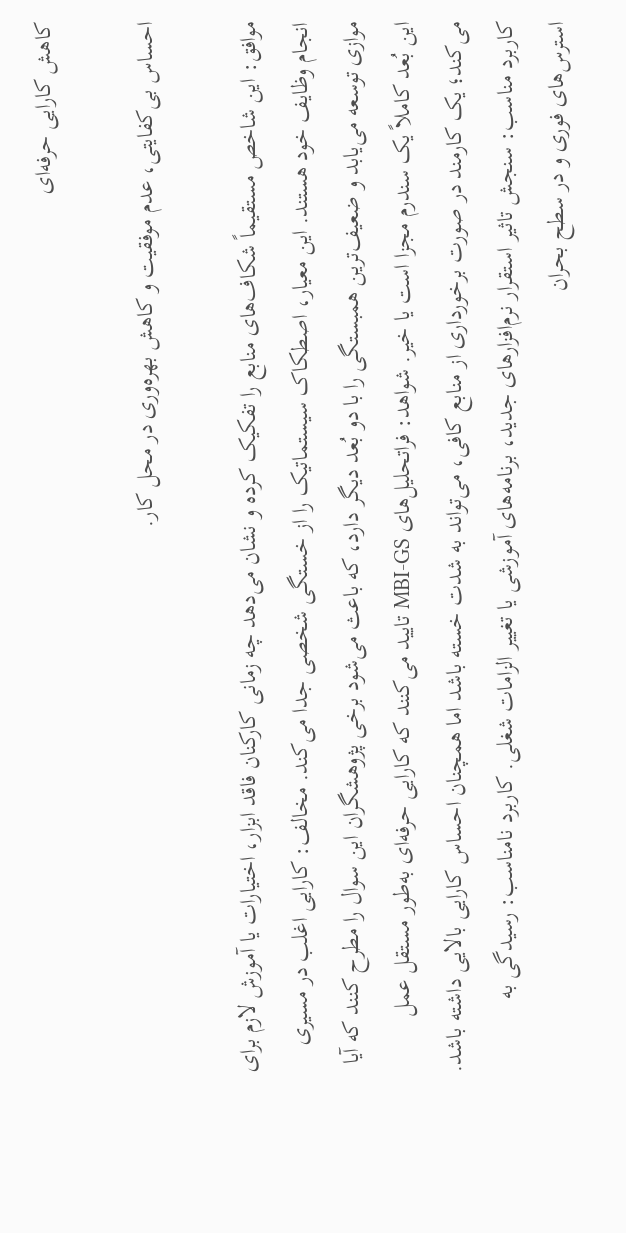کاهش کارایی حرفه‌ای

احساس بی‌کفایتی، عدم موفقیت و کاهش بهره‌وری در محل کار.

موافق: این شاخص مستقیماً شکاف‌های منابع را تفکیک کرده و نشان می‌دهد چه زمانی کارکنان فاقد ابزار، اختیارات یا آموزش لازم برای انجام وظایف خود هستند. این معیار، اصطکاک سیستماتیک را از خستگی شخصی جدا می‌کند. مخالف: کارایی اغلب در مسیری موازی توسعه می‌یابد و ضعیف‌ترین همبستگی را با دو بُعد دیگر دارد، که باعث می‌شود برخی پژوهشگران این سوال را مطرح کنند که آیا این بُعد کاملاً یک سندرم مجزا است یا خیر. شواهد: فراتحلیل‌های MBI-GS تایید می‌کنند که کارایی حرفه‌ای به‌طور مستقل عمل می‌کند؛ یک کارمند در صورت برخورداری از منابع کافی، می‌تواند به شدت خسته باشد اما همچنان احساس کارایی بالایی داشته باشد. کاربرد مناسب: سنجش تاثیر استقرار نرم‌افزارهای جدید، برنامه‌های آموزشی یا تغییر الزامات شغلی. کاربرد نامناسب: رسیدگی به استرس‌های فوری و در سطح بحران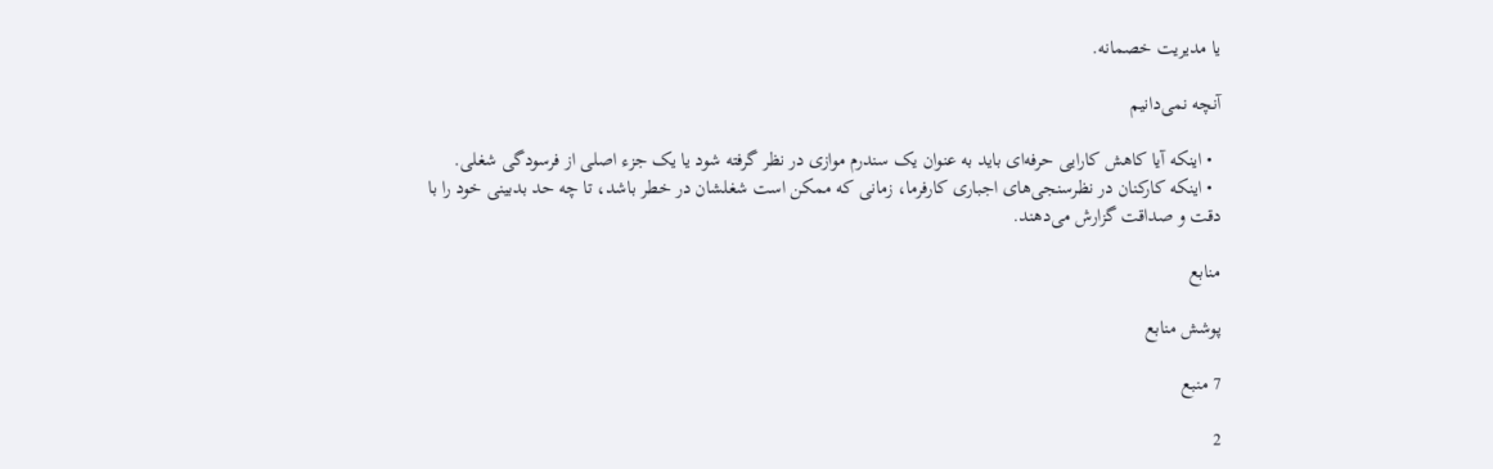یا مدیریت خصمانه.

آنچه نمی‌دانیم

  • اینکه آیا کاهش کارایی حرفه‌ای باید به عنوان یک سندرم موازی در نظر گرفته شود یا یک جزء اصلی از فرسودگی شغلی.
  • اینکه کارکنان در نظرسنجی‌های اجباری کارفرما، زمانی که ممکن است شغلشان در خطر باشد، تا چه حد بدبینی خود را با دقت و صداقت گزارش می‌دهند.

منابع

پوشش منابع

7 منبع

2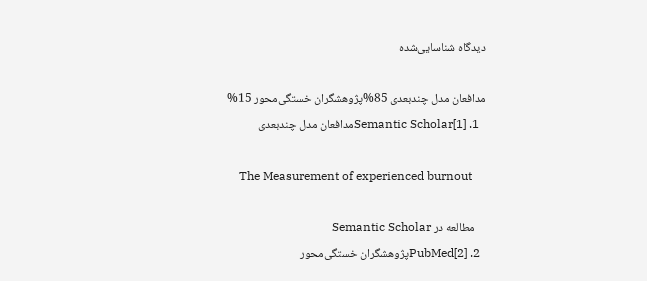دیدگاه شناسایی‌شده

مدافعان مدل چندبعدی 85%پژوهشگران خستگی‌محور 15%
  1. [1]Semantic Scholarمدافعان مدل چندبعدی

    The Measurement of experienced burnout

    مطالعه در Semantic Scholar
  2. [2]PubMedپژوهشگران خستگی‌محور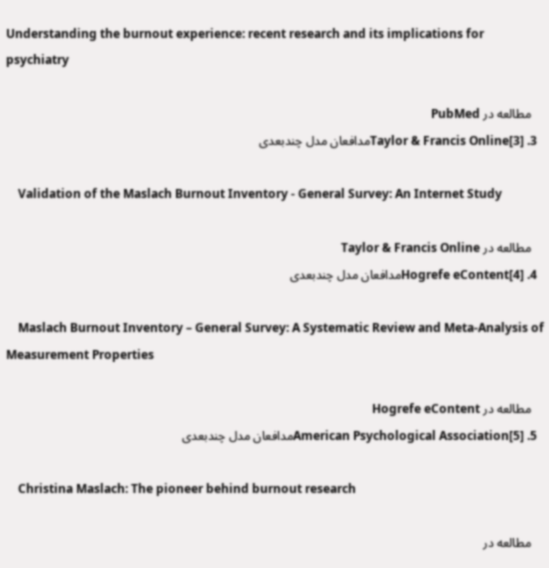Understanding the burnout experience: recent research and its implications for psychiatry

    مطالعه در PubMed
  3. [3]Taylor & Francis Onlineمدافعان مدل چندبعدی

    Validation of the Maslach Burnout Inventory - General Survey: An Internet Study

    مطالعه در Taylor & Francis Online
  4. [4]Hogrefe eContentمدافعان مدل چندبعدی

    Maslach Burnout Inventory – General Survey: A Systematic Review and Meta-Analysis of Measurement Properties

    مطالعه در Hogrefe eContent
  5. [5]American Psychological Associationمدافعان مدل چندبعدی

    Christina Maslach: The pioneer behind burnout research

    مطالعه در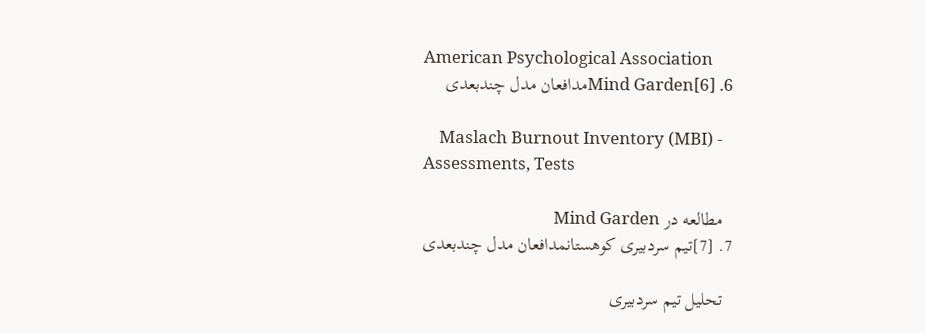American Psychological Association
  6. [6]Mind Gardenمدافعان مدل چندبعدی

    Maslach Burnout Inventory (MBI) - Assessments, Tests

    مطالعه در Mind Garden
  7. [7]تیم سردبیری کوهستانمدافعان مدل چندبعدی

    تحلیل تیم سردبیری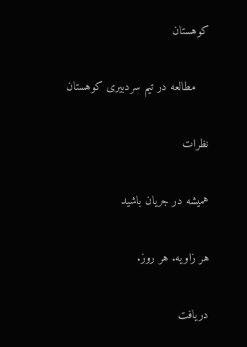کوهستان

    مطالعه در تیم سردبیری کوهستان

نظرات

همیشه در جریان باشید

هر زاویه. هر روز.

دریافت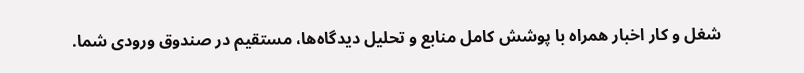شغل و کار اخبار همراه با پوشش کامل منابع و تحلیل دیدگاه‌ها، مستقیم در صندوق ورودی شما.